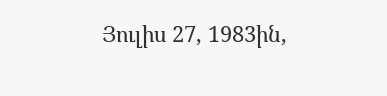Յուլիս 27, 1983ին,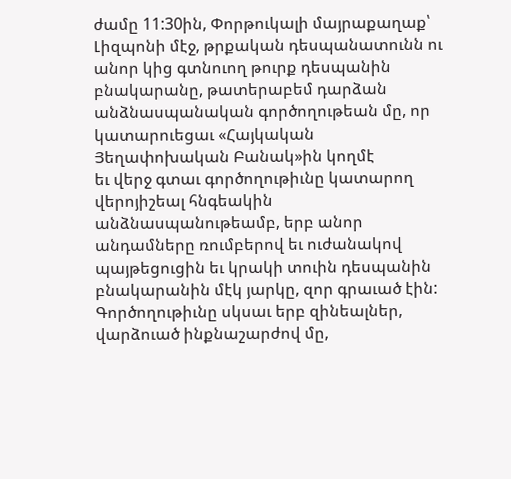ժամը 11:30ին, Փորթուկալի մայրաքաղաք՝ Լիզպոնի մէջ, թրքական դեսպանատունն ու անոր կից գտնուող թուրք դեսպանին բնակարանը, թատերաբեմ դարձան անձնասպանական գործողութեան մը, որ կատարուեցաւ «Հայկական Յեղափոխական Բանակ»ին կողմէ
եւ վերջ գտաւ գործողութիւնը կատարող վերոյիշեալ հնգեակին անձնասպանութեամբ, երբ անոր անդամները ռումբերով եւ ուժանակով պայթեցուցին եւ կրակի տուին դեսպանին բնակարանին մէկ յարկը, զոր գրաւած էին: Գործողութիւնը սկսաւ երբ զինեալներ, վարձուած ինքնաշարժով մը,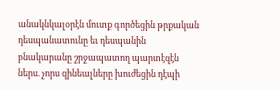անակնկալօրէն մուտք գործեցին թրքական դեսպանատունը եւ դեսպանին բնակարանը շրջապատող պարտէզէն ներս. չորս զինեալները խուժեցին դէպի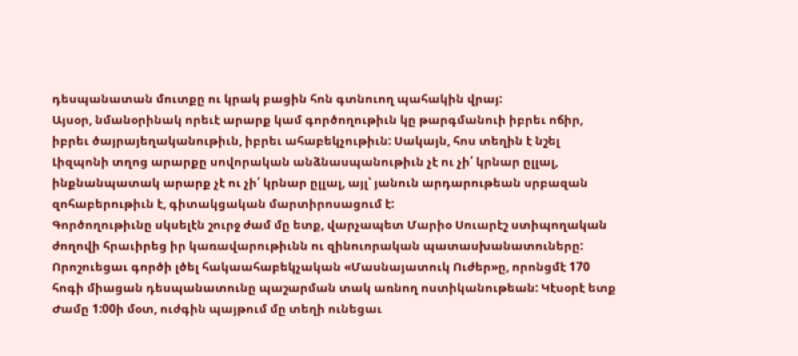դեսպանատան մուտքը ու կրակ բացին հոն գտնուող պահակին վրայ:
Այսօր, նմանօրինակ որեւէ արարք կամ գործողութիւն կը թարգմանուի իբրեւ ոճիր, իբրեւ ծայրայեղականութիւն, իբրեւ ահաբեկչութիւն: Սակայն, հոս տեղին է նշել Լիզպոնի տղոց արարքը սովորական անձնասպանութիւն չէ ու չի՛ կրնար ըլլալ, ինքնանպատակ արարք չէ ու չի՛ կրնար ըլլալ, այլ՝ յանուն արդարութեան սրբազան զոհաբերութիւն է, գիտակցական մարտիրոսացում է:
Գործողութիւնը սկսելէն շուրջ ժամ մը ետք, վարչապետ Մարիօ Սուարէշ ստիպողական ժողովի հրաւիրեց իր կառավարութիւնն ու զինուորական պատասխանատուները: Որոշուեցաւ գործի լծել հակաահաբեկչական «Մասնայատուկ Ուժեր»ը, որոնցմէ 170 հոգի միացան դեսպանատունը պաշարման տակ առնող ոստիկանութեան: Կէսօրէ ետք Ժամը 1:00ի մօտ, ուժգին պայթում մը տեղի ունեցաւ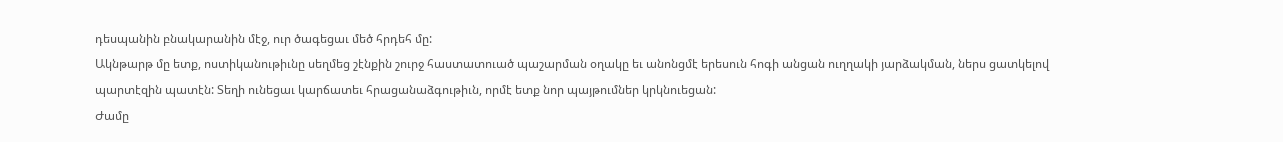դեսպանին բնակարանին մէջ, ուր ծագեցաւ մեծ հրդեհ մը:
Ակնթարթ մը ետք, ոստիկանութիւնը սեղմեց շէնքին շուրջ հաստատուած պաշարման օղակը եւ անոնցմէ երեսուն հոգի անցան ուղղակի յարձակման, ներս ցատկելով պարտէզին պատէն: Տեղի ունեցաւ կարճատեւ հրացանաձգութիւն, որմէ ետք նոր պայթումներ կրկնուեցան:
Ժամը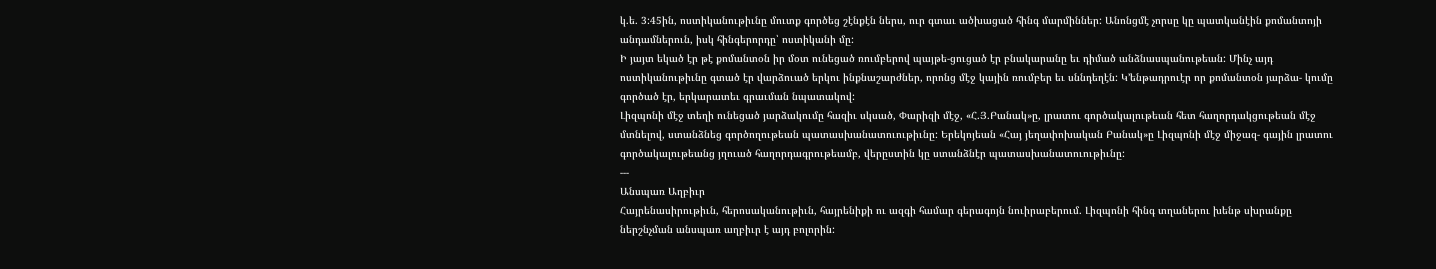կ.ե. 3:45ին, ոստիկանութիւնը մուտք գործեց շէնքէն ներս, ուր գտաւ ածխացած հինգ մարմիններ: Անոնցմէ չորսը կը պատկանէին քոմանտոյի անդամներուն, իսկ հինգերորդը՝ ոստիկանի մը:
Ի յայտ եկած էր թէ քոմանտօն իր մօտ ունեցած ռումբերով պայթե-ցուցած էր բնակարանը եւ դիմած անձնասպանութեան: Մինչ այդ ոստիկանութիւնը գտած էր վարձուած երկու ինքնաշարժներ, որոնց մէջ կային ռումբեր եւ սննդեղէն: Կ’ենթադրուէր որ քոմանտօն յարձա- կումը գործած էր, երկարատեւ գրաւման նպատակով:
Լիզպոնի մէջ տեղի ունեցած յարձակումը հազիւ սկսած, Փարիզի մէջ, «Հ.Յ.Բանակ»ը, լրատու գործակալութեան հետ հաղորդակցութեան մէջ մտնելով, ստանձնեց գործողութեան պատասխանատուութիւնը: Երեկոյեան «Հայ յեղափոխական Բանակ»ը Լիզպոնի մէջ միջազ- գային լրատու գործակալութեանց յղուած հաղորդագրութեամբ, վերըստին կը ստանձնէր պատասխանատուութիւնը:
---
Անսպառ Աղբիւր
Հայրենասիրութիւն, հերոսականութիւն, հայրենիքի ու ազգի համար գերագոյն նուիրաբերում. Լիզպոնի հինգ տղաներու խենթ սխրանքը ներշնչման անսպառ աղբիւր է այդ բոլորին: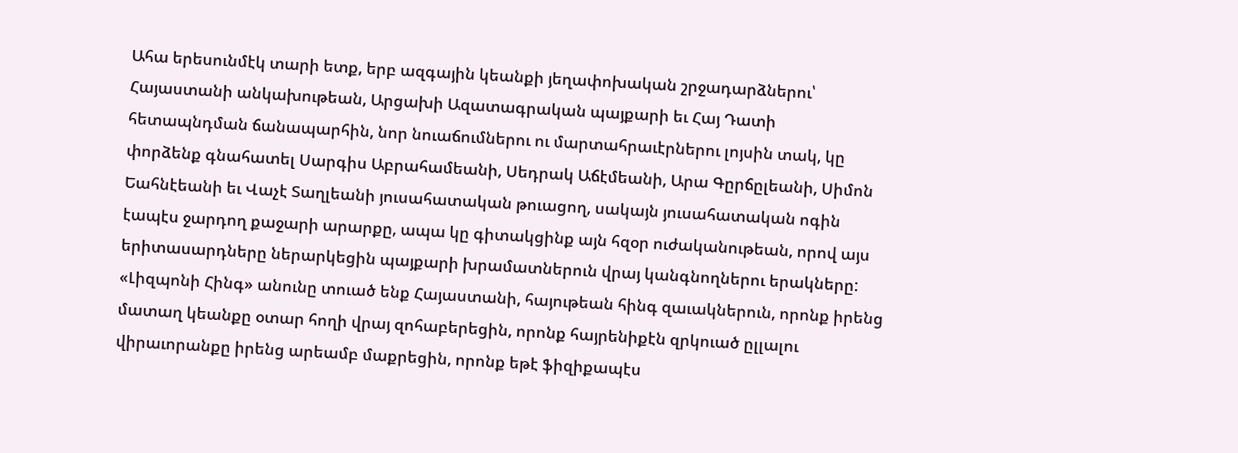Ահա երեսունմէկ տարի ետք, երբ ազգային կեանքի յեղափոխական շրջադարձներու՝ Հայաստանի անկախութեան, Արցախի Ազատագրական պայքարի եւ Հայ Դատի հետապնդման ճանապարհին, նոր նուաճումներու ու մարտահրաւէրներու լոյսին տակ, կը փորձենք գնահատել Սարգիս Աբրահամեանի, Սեդրակ Աճէմեանի, Արա Գըրճըլեանի, Սիմոն Եահնէեանի եւ Վաչէ Տաղլեանի յուսահատական թուացող, սակայն յուսահատական ոգին էապէս ջարդող քաջարի արարքը, ապա կը գիտակցինք այն հզօր ուժականութեան, որով այս երիտասարդները ներարկեցին պայքարի խրամատներուն վրայ կանգնողներու երակները:
«Լիզպոնի Հինգ» անունը տուած ենք Հայաստանի, հայութեան հինգ զաւակներուն, որոնք իրենց մատաղ կեանքը օտար հողի վրայ զոհաբերեցին, որոնք հայրենիքէն զրկուած ըլլալու վիրաւորանքը իրենց արեամբ մաքրեցին, որոնք եթէ ֆիզիքապէս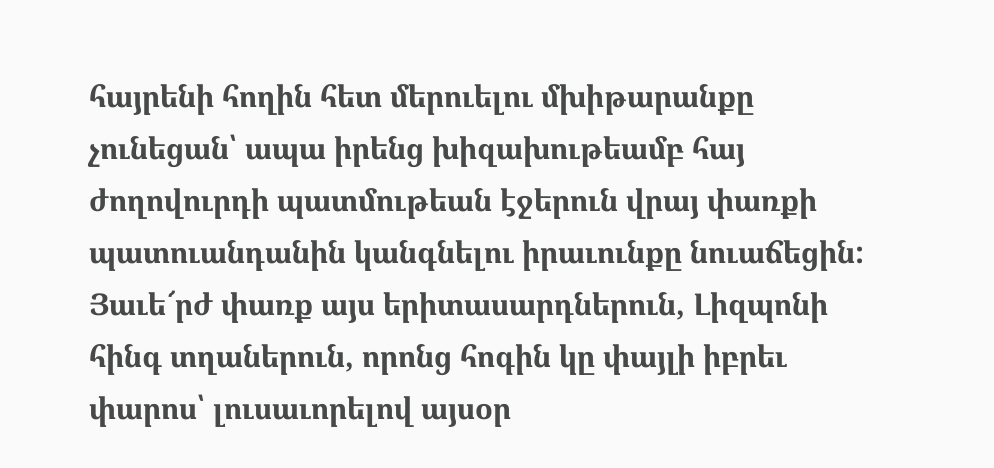հայրենի հողին հետ մերուելու մխիթարանքը չունեցան՝ ապա իրենց խիզախութեամբ հայ ժողովուրդի պատմութեան էջերուն վրայ փառքի պատուանդանին կանգնելու իրաւունքը նուաճեցին:
Յաւե՜րժ փառք այս երիտասարդներուն, Լիզպոնի հինգ տղաներուն, որոնց հոգին կը փայլի իբրեւ փարոս՝ լուսաւորելով այսօր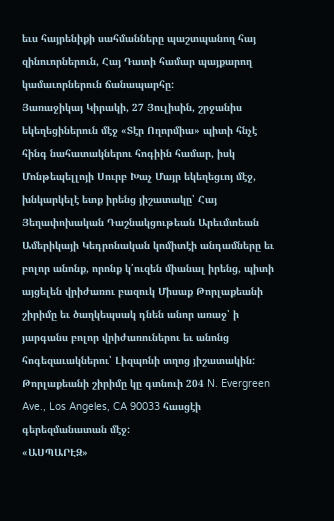եւս հայրենիքի սահմանները պաշտպանող հայ զինուորներուն, Հայ Դատի համար պայքարող կամաւորներուն ճանապարհը:
Յառաջիկայ Կիրակի, 27 Յուլիսին, շրջանիս եկեղեցիներուն մէջ «Տէր Ողորմիա» պիտի հնչէ հինգ նահատակներու հոգիին համար, իսկ Մոնթեպելլոյի Սուրբ Խաչ Մայր եկեղեցւոյ մէջ, խնկարկելէ ետք իրենց յիշատակը՝ Հայ Յեղափոխական Դաշնակցութեան Արեւմտեան Ամերիկայի Կեդրոնական կոմիտէի անդամները եւ բոլոր անոնք, որոնք կ՛ուզեն միանալ իրենց, պիտի այցելեն վրիժառու բազուկ Միսաք Թորլաքեանի շիրիմը եւ ծաղկեպսակ դնեն անոր առաջ՝ ի յարգանս բոլոր վրիժառուներու եւ անոնց հոգեզաւակներու՝ Լիզպոնի տղոց յիշատակին:
Թորլաքեանի շիրիմը կը գտնուի 204 N. Evergreen Ave., Los Angeles, CA 90033 հասցէի գերեզմանատան մէջ:
«ԱՍՊԱՐԷԶ»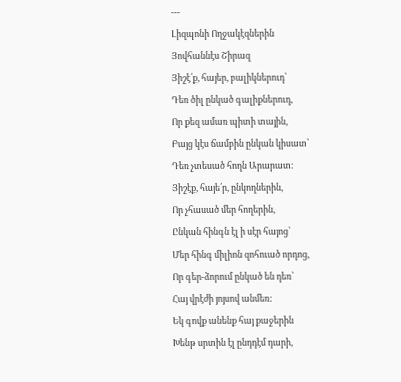---
Լիզպոնի Ողջակէզներին
Յովհաննէս Շիրազ
Յիշէ՛ք, հայեր, բալիկներուդ՝
Դեռ ծիլ ընկած գալիքներուդ,
Որ քեզ ամառ պիտի տային,
Բայց կէս ճամբին ընկան կիսատ՝
Դեռ չտեսած հողն Արարատ:
Յիշէք, հայե՛ր, ընկողներին,
Որ չհասած մեր հողերին,
Ընկան հինգն էլ ի սէր հայոց՝
Մեր հինգ միլիոն զոհուած որդոց,
Որ գեր-ձորում ընկած են դեռ՝
Հայ վրէժի յոյսով անմեռ:
Եկ գովք անենք հայ քաջերին
Խենթ սրտին էլ ընդդէմ դարի,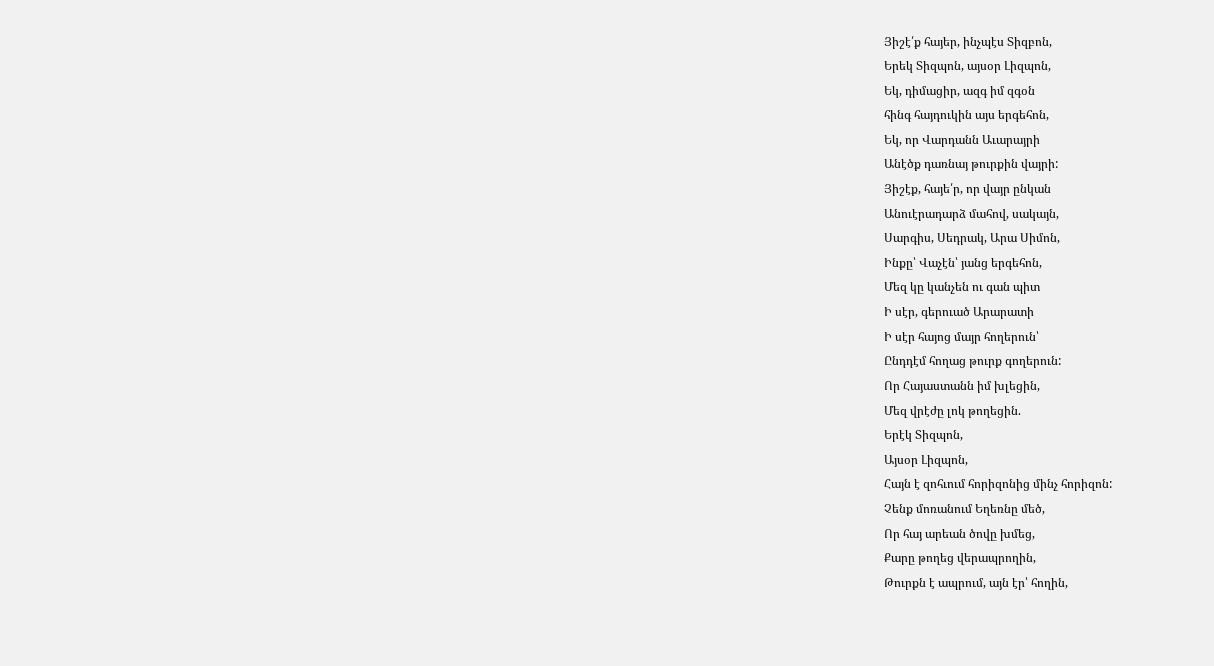Յիշէ՛ք հայեր, ինչպէս Տիզբոն,
Երեկ Տիզպոն, այսօր Լիզպոն,
Եկ, դիմացիր, ազգ իմ զգօն
հինգ հայդուկին այս երգեհոն,
Եկ, որ Վարդանն Աւարայրի
Անէծք դառնայ թուրքին վայրի:
Յիշէք, հայե՛ր, որ վայր ընկան
Անուէրադարձ մահով, սակայն,
Սարգիս, Սեդրակ, Արա Սիմոն,
Ինքը՝ Վաչէն՝ յանց երգեհոն,
Մեզ կը կանչեն ու գան պիտ
Ի սէր, գերուած Արարատի
Ի սէր հայոց մայր հողերուն՝
Ընդդէմ հողաց թուրք գողերուն:
Որ Հայաստանն իմ խլեցին,
Մեզ վրէժը լոկ թողեցին.
Երէկ Տիզպոն,
Այսօր Լիզպոն,
Հայն է զոհւում հորիզոնից մինչ հորիզոն:
Չենք մոռանում Եղեռնը մեծ,
Որ հայ արեան ծովը խմեց,
Քարը թողեց վերապրողին,
Թուրքն է ապրում, այն էր՝ հողին,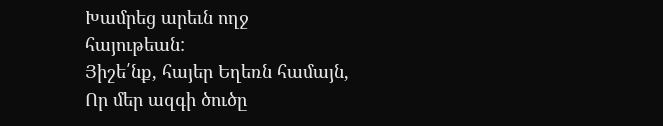Խամրեց արեւն ողջ հայութեան:
Յիշե՛նք, հայեր Եղեռն համայն,
Որ մեր ազգի ծուծը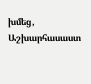խմեց,
Աշխարհասաստ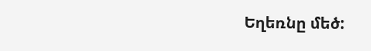Եղեռնը մեծ: